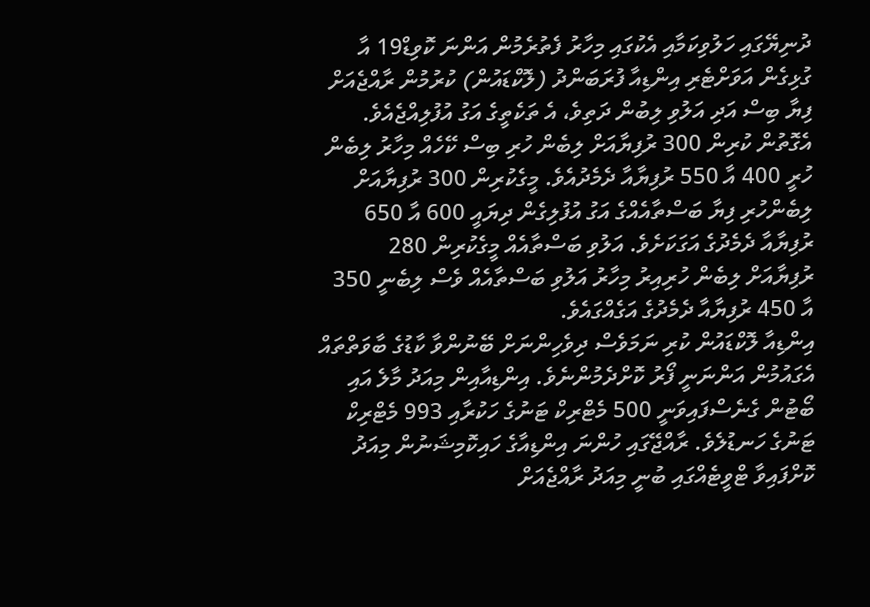ދުނިޔޭގައި ހަލުވިކަމާއި އެކުގައި މިހާރު ފެތުރެމުން އަންނަ ކޮވިޑް19 އާ ގުޅިގެން އަވަށްޓެރި އިންޑިއާ ފުރަބަންދު (ލޮކްޑައުން) ކުރުމުން ރާއްޖެއަށް ފިޔާ ބިސް އަދި އަލުވި ލިބުން ދަތިވެ، އެ ތަކެތީގެ އަގު އުފުލިއްޖެއެވެ.
އެގޮތުން ކުރިން 300 ރުފިޔާއަށް ލިބެން ހުރި ބިސް ކޭހެއް މިހާރު ލިބެން ހުރީ 400 އާ 550 ރުފިޔާއާ ދެމެދުއެވެ. މީގެކުރިން 300 ރުފިޔާއަށް ލިބެންހުރި ފިޔާ ބަސްތާއެއްގެ އަގު އުފުލިގެން ދިޔައީ 600 އާ 650 ރުފިޔާއާ ދެމެދުގެ އަގަކަށެވެ. އަލުވި ބަސްތާއެއް މީގެކުރިން 280 ރުފިޔާއަށް ލިބެން ހުރިއިރު މިހާރު އަލުވި ބަސްތާއެއް ވެސް ލިބެނީ 350 އާ 450 ރުފިޔާއާ ދެމެދުގެ އަގެއްގައެވެ.
އިންޑިއާ ލޮކްޑައުން ކުރި ނަމަވެސް ދިވެހިންނަށް ބޭނުންވާ ކާޑުގެ ބާވަތްތައް އެގައުމުން އަންނަނީ ފޯރު ކޮށްދެމުންނެވެ. އިންޑިއާއިން މިއަދު މާލެ އައި ބޯޓުން ގެނެސްފައިވަނީ 500 މެޓްރިކް ޓަނުގެ ހަކުރާއި 993 މެޓްރިކް ޓަނުގެ ހަނޑުލެވެ. ރާއްޖޭގައި ހުންނަ އިންޑިއާގެ ހައިކޮމިޝަނުން މިއަދު ކޮށްފައިވާ ޓްވީޓެއްގައި ބުނީ މިއަދު ރާއްޖެއަށް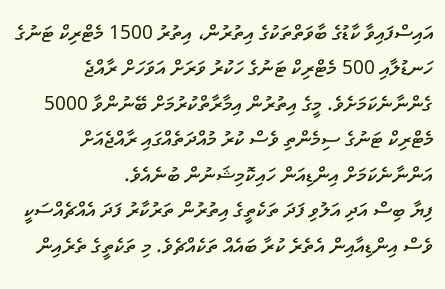އައިސްފައިވާ ކާޑުގެ ބާވަތްތަކުގެ އިތުރުން، އިތުރު 1500 މެޓްރިކް ޓަނުގެ ހަނޑުލާއި 500 މެޓްރިކް ޓަނުގެ ހަކުރު ވަރަށް އަވަހަށް ރާއްޖެ ގެންނާނެކަމަށެވެ. މީގެ އިތުރުން އިމާރާތްކުރުމަށް ބޭނުންވާ 5000 މެޓްރިކް ޓަނުގެ ސިމެންތި ވެސް ކުރު މުއްދަތެއްގައި ރާއްޖެއަށް އަންނާނެކަމަށް އިންޑިއަން ހައިކޮމިޝަނުން ބުނެއެވެ.
ފިޔާ ބިސް އަދި އަލުވި ފަދަ ތަކެތީގެ އިތުރުން ތަރުކާރު ފަދަ އެއްޗެއްސަކީ ވެސް އިންޑިއާއިން އެތެރެ ކުރާ ބައެއް ތަކެއްޗެވެ. މި ތަކެތީގެ ތެރެއިން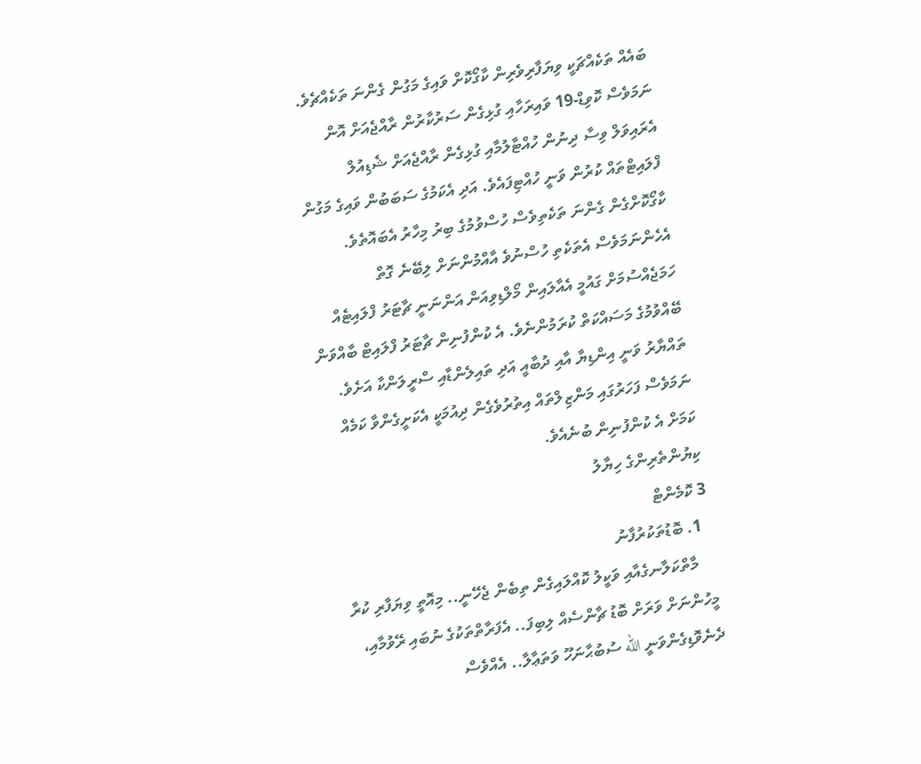ބައެއް ތަކެއްޗަކީ ވިޔަފާރިވެރިން ކާގޯކޮށް ވައިގެ މަގުން ގެންނަ ތަކެއްޗެވެ. ނަމަވެސް ކޮވިޑް-19 ވައިރަހާއި ގުޅިގެން ސަރުކާރުން ރާއްޖެއަށް އޮން އެރައިވަލް ވިސާ ދިނުން ހުއްޓާލުމާއި ގުޅިގެން ރާއްޖެއަށް ޝެޑިއުލް ފްލައިޓްތައް ކުރުން ވަނީ ހުއްޓިފައެވެ. އަދި އެކަމުގެ ސަބަބުން ވައިގެ މަގުން ކާގޯކޮށްގެން ގެންނަ ތަކެތިވެސް ހުސްވުމުގެ ބިރު މިހާރު އެބައޮތެވެ.
އެހެންނަމަވެސް އެތަކެތި ހުސްނުވެ އާއްމުންނަށް ލިބޭނެ ގޮތް ހަމަޖެއްސުމަށް ގައުމީ އެއާލައިން މޯލްޑިވިއަން އަންނަނީ ޗާޓަރު ފްލައިޓެއް ބޭއްވުމުގެ މަސައްކަތް ކުރަމުންނެވެ. އެ ކުންފުނިން ޗާޓަރު ފްލައިޓް ބާއްވަން ތައްޔާރު ވަނީ އިންޑިޔާ އާއި ދުބާއީ އަދި ތައިލެންޑާއި ސްރީލަންކާ އަށެވެ. ނަމަވެސް ފަހަރުގައި މަންޒިލްތައް އިތުރުވެގެން ދިއުމަކީ އެކަށީގެންވާ ކަމެއް ކަމަށް އެ ކުންފުނިން ބުނެއެވެ.
ކިޔުންތެރިންގެ ހިޔާލު
3 ކޮމެންޓް
  1. ބޮޑުތަކުރުފާނު
    މާތްކަލާނގެއާއި ވަކީލު ކޮއްލައިގެން ތިބެން ޖެހޭނީ.. މިއޮތީ ވިޔަފާރި ކުރާ މީހުންނަށް ވަރަށް ބޮޑު ޗާންސެއް ލިބިފަ.. އެފަރާތްތަކުގެ ނުބައި ރޭވުމާއި، ދެނެވޮޑިގެންވަނީ الله ސުބުޙާނަހޫ ވަތަޢާލާ.. އެއްވެސް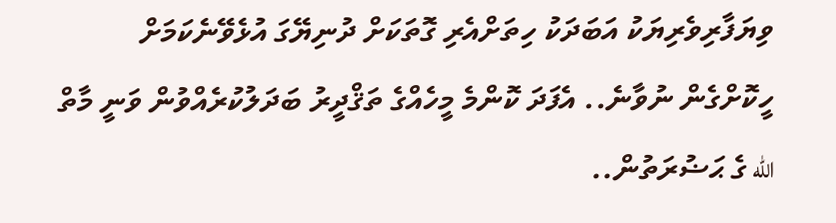ވިޔަފާރިވެރިޔަކު އަބަދަކު ހިތަށްއެރި ގޮތަކަށް ދުނިޔޭގަ އުޅެވޭނެކަމަށް ހީކޮށްގެން ނުވާނެ.. އެފަދަ ކޮންމެ މީހެއްގެ ތަޤްދީރު ބަދަލުކުރެއްވުން ވަނީ މާތް الله ގެ ޙަޟުރަތުން..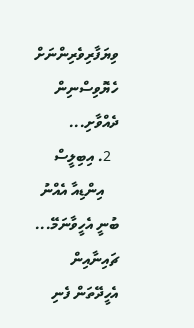ވިޔަފާރިވެރިންނަށް ހެޔޮވިސްނިން ދެއްވާށި...
  2. އިބިލީސް
    އިންޑިއާ އެއްނު ބުނީ އެހީވާނަމޭ... ޗައިނާއިން އެހީދޭތަން ފެނި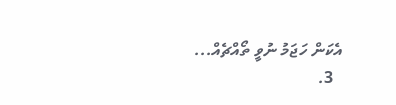އެކަން ހަޖަމު ނުވީ ތޯއްޗެއް...
  3.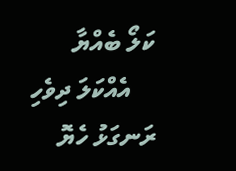ކަލޯ ބެއްޔާ
    އެއްކަލަ ދިވެހި ރަނގަޅު ހެޔޮ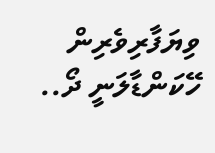ވިޔަފާރިވެރިން ހޭކަންޑާލަނީ ދޯ..